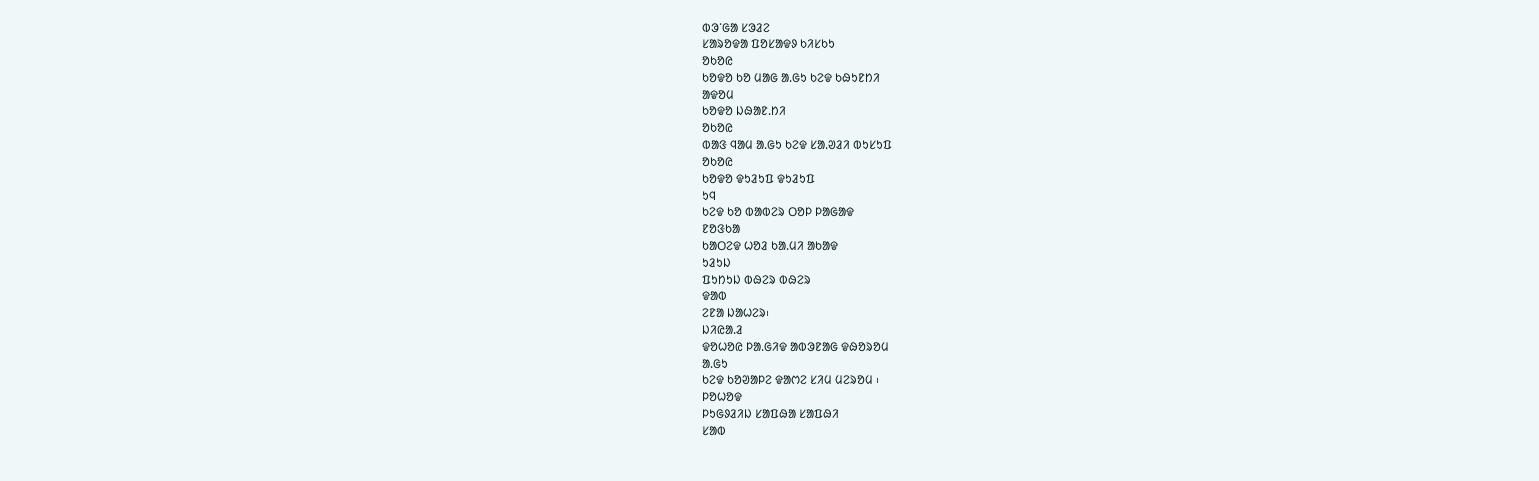ᱵᱳᱸᱜᱟ ᱥᱳᱲᱮ
ᱥᱟᱨᱚᱫᱟ ᱯᱚᱥᱟᱫᱽ ᱠᱤᱥᱠᱩ
ᱚᱠᱚᱭ
ᱠᱚᱫᱚ ᱠᱚ ᱢᱟᱜ ᱟ.ᱜᱩ ᱠᱮᱫ ᱠᱷᱩᱱᱴᱤ
ᱟᱫᱚᱢ
ᱠᱚᱫᱚ ᱡᱷᱟᱱ.ᱴᱤ
ᱚᱠᱚᱭ
ᱵᱟᱝ ᱧᱟᱢ ᱟ.ᱜᱩ ᱠᱮᱫ ᱥᱟ.ᱣᱲᱤ ᱵᱩᱥᱩᱯ
ᱚᱠᱚᱭ
ᱠᱚᱫᱚ ᱫᱩᱲᱩᱯ ᱫᱩᱲᱩᱯ
ᱩᱧ
ᱠᱮᱫ ᱠᱚ ᱵᱟᱵᱮᱨ ᱛᱚᱞ ᱞᱟᱜᱟᱫ
ᱱᱚᱝᱠᱟ
ᱠᱟᱛᱮᱫ ᱦᱚᱲ ᱠᱟ.ᱢᱤ ᱟᱠᱟᱫ
ᱩᱲᱩᱡ
ᱯᱩᱴᱩᱡ ᱵᱷᱮᱨ ᱵᱷᱮᱨ
ᱫᱟᱵ
ᱮᱱᱟ ᱡᱟᱦᱮᱨ᱾
ᱡᱤᱭᱟ.ᱲ
ᱫᱚᱦᱚᱭ ᱞᱟ.ᱜᱤᱫ ᱟᱵᱳᱱᱟᱜ ᱫᱷᱚᱨᱚᱢ
ᱟ.ᱜᱩ
ᱠᱮᱫ ᱠᱚᱣᱟᱞᱮ ᱫᱟᱬᱮ ᱥᱤᱢ ᱢᱮᱨᱚᱢ ᱾
ᱞᱚᱦᱚᱫ
ᱞᱩᱜᱽᱲᱤᱡ ᱥᱟᱯᱷᱟ ᱥᱟᱯᱷᱤ
ᱥᱟᱵ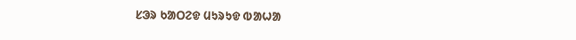ᱥᱳᱨ ᱠᱟᱛᱮᱫ ᱢᱩᱨᱩᱫ ᱵᱟᱦᱟ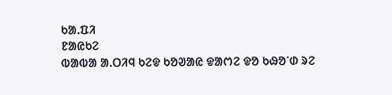ᱠᱟ.ᱯᱤ
ᱱᱟᱭᱠᱮ
ᱵᱟᱵᱟ ᱟ.ᱛᱤᱧ ᱠᱮᱫ ᱠᱚᱣᱟᱭ ᱫᱟᱬᱮ ᱫᱚ ᱠᱷᱚᱸᱰ ᱨᱮ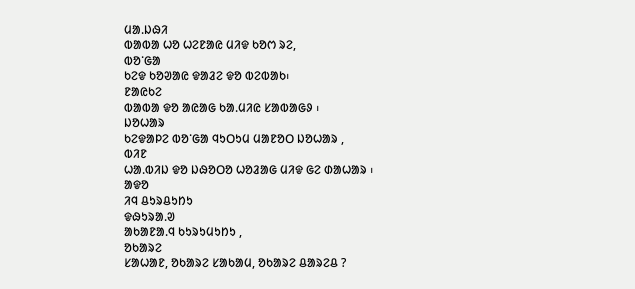ᱢᱟ.ᱡᱷᱤ
ᱵᱟᱵᱟ ᱦᱚ ᱦᱮᱱᱟᱭ ᱢᱤᱫ ᱠᱚᱬ ᱨᱮ,
ᱵᱚᱸᱜᱟ
ᱠᱮᱫ ᱠᱚᱣᱟᱭ ᱫᱟᱲᱮ ᱫᱚ ᱵᱮᱵᱟᱠ᱾
ᱱᱟᱭᱠᱮ
ᱵᱟᱵᱟ ᱫᱚ ᱟᱭᱟᱜ ᱠᱟ.ᱢᱤᱭ ᱥᱟᱵᱟᱜᱽ ᱾
ᱡᱚᱦᱟᱨ
ᱠᱮᱫᱟᱞᱮ ᱵᱚᱸᱜᱟ ᱧᱩᱛᱩᱢ ᱢᱟᱱᱚᱛ ᱡᱚᱦᱟᱨ ,
ᱵᱤᱱ
ᱦᱟ.ᱵᱤᱡ ᱫᱚ ᱡᱷᱚᱛᱚ ᱦᱚᱲᱟᱜ ᱢᱤᱫ ᱜᱮ ᱰᱟᱦᱟᱨ ᱾
ᱟᱫᱚ
ᱤᱧ ᱪᱩᱨᱪᱩᱴᱩ
ᱫᱷᱩᱨᱟ.ᱣ
ᱟᱠᱟᱱᱟ.ᱧ ᱠᱩᱨᱩᱢᱩᱴᱩ ,
ᱚᱠᱟᱨᱮ
ᱥᱟᱦᱟᱱ, ᱚᱠᱟᱨᱮ ᱥᱟᱠᱟᱢ, ᱚᱠᱟᱨᱮ ᱪᱟᱨᱮᱪ ?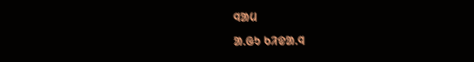ᱧᱟᱢ
ᱟ.ᱜᱩ ᱠᱤᱫᱟ.ᱧ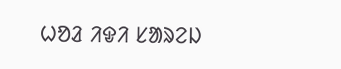ᱦᱚᱲ ᱤᱫᱤ ᱥᱟᱨᱮᱡ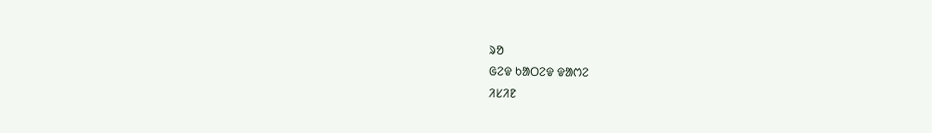ᱨᱚ
ᱜᱮᱫ ᱠᱟᱛᱮᱫ ᱫᱟᱬᱮ
ᱤᱥᱤᱱ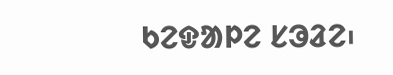ᱠᱮᱫᱟᱞᱮ ᱥᱳᱲᱮ᱾